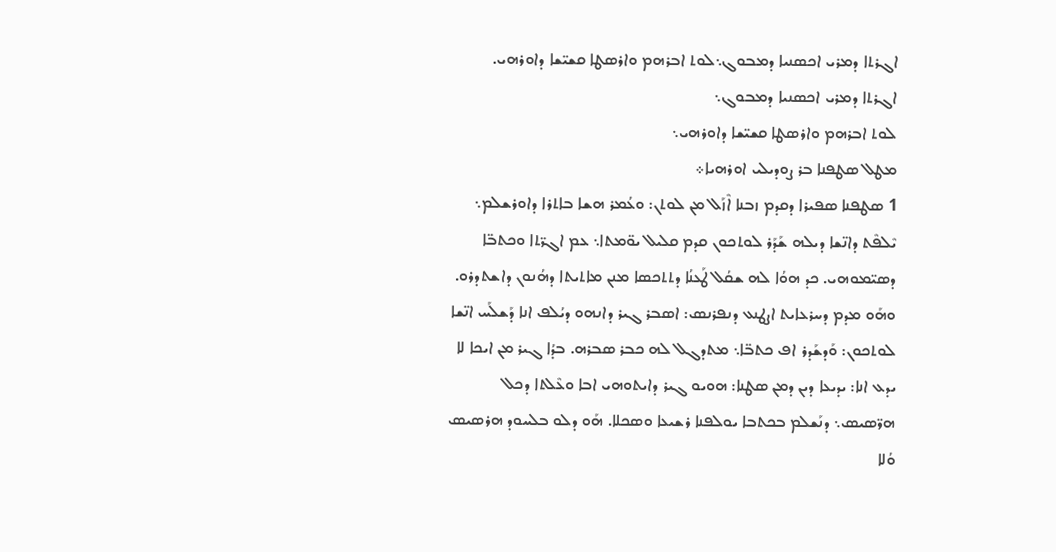ܐܓܪܬܐ ܕܡܪܝ ܐܟܣܢܝܐ ܕܡܒܘܓ܆ܠܘܬ ܐܒܪܗܡ ܘܐܪܣܛܐ ܩܫܝ̈ܫܐ ܕܐܘܪܗܝ.
ܐܓܪܬܐ ܕܡܪܝ ܐܟܣܢܝܐ ܕܡܒܘܓ܆
ܠܘܬ ܐܒܪܗܡ ܘܐܪܣܛܐ ܩܫܝ̈ܫܐ ܕܐܘܪܗܝ܆
ܡܛܠ ܣܛܦܢܐ ܒܪ ܨܘܕܝܠܝ ܐܘܪܗܝܐ܀
1 ܣܛܦܢܐ ܣܦܝܪܐ ܕܩܕܡ ܙܒܢܐ ܐܶܙܰܠ ܡܢ ܠܘܬܢ: ܘܥܳܡܪ ܗܫܐ ܒܐܬܪܐ ܕܐܘܪܫܠܡ܆ ܝܶܠܦܶܬ ܕܐܢ̈ܫܐ ܕܝܠܗ ܫܰܕܰܪ ܠܘܬܟܘܢ ܩܕܡ ܩܠܝܠ ܝܘ̈ܡܬܐ܆ ܥܡ ܐܓܖ̈ܬܐ ܘܟܬܒ̈ܐ ܕܣܝ̈ܡܘܗܝ. ܟܕ ܗܘܳܐ ܠܗ ܫܩܳܠ ܛܰܥܢܳܐ ܕܬܬܟܣܐ ܡܢܢ ܡܐܬܝܬܐ ܕܗܳܢܘܢ ܕܐܫܬܕܪܘ. ܘܗܰܘ ܡܕܡ ܕܚܪܥܐܝܬ ܐܨܛܢܥ ܕܢܦܪܢܣ: ܐܣܒܪ ܓܝܪ ܕܐܢܗܘ ܕܝܳܠܦ ܐܢܐ ܕܰܫܠܰܚ ܐܢ̈ܫܐ ܠܘܬܟܘܢ: ܘܰܕܫܰܕܪ ܐܦ ܟܬܒ̈ܐ܆ ܡܬܕܓܠ ܠܗ ܟܒܪ ܣܒܪܗ. ܒܕܳܐ ܓܝܪ ܡܢ ܐܝܟܐ ܠܐ ܝܕܥ ܐܢܐ: ܝܕܝܥܐ ܕܝܢ ܕܡܢ ܣܛܢܐ: ܗܘܝܘ ܓܝܪ ܕܐܝܬܘܗܝ ܐܒܐ ܘܥܶܠܬܐ ܕܟܠ ܗܖ̈ܣܝܣ܆ ܕܢܰܫܠܡ ܒܟܬܒܐ ܝܘܠܦܢܐ ܪܫܝܥܐ ܘܣܟܠܐ. ܗܰܘ ܕܠܘ ܒܠܚܘܕ ܗܪܣܝܣ ܘܳܠܐ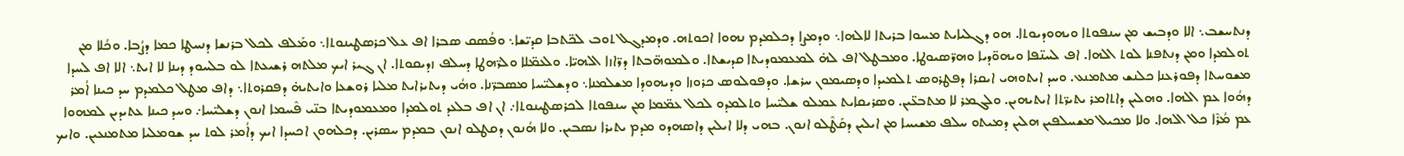ܕܢܬܚܫܒ܆ ܐܠܐ ܘܕܒܝܫ ܡܢ ܚܢܦܘܬܐ ܘܝܗܘܕܝܘܬܐ. ܗܘ ܕܓܠܝܐܝܬ ܡܚܘܐ ܒܪܝܬܐ ܠܐܠܗܐ܆ ܘܕܡܨܐ ܕܟܠܡܕܡ ܢܗܘܐ ܐܟܘܬܗ. ܘܕܡܕܓܠ ܬܘܒ ܠܟ̈ܬܒܐ ܩܕܝ̈ܫܐ܆ ܘܦܳܣܩ ܣܒܪܐ ܐܦ ܥܠ ܟܪܣܛܝܢܘܬܐ܆ ܘܡܰܠܦ ܠܟܠ ܒܪܢܫܐ ܕܢܚܛܐ ܟܡܐ ܕܨܳܒܐ. ܘܟܳܠܐ ܡܢ ܬܘܠܡܕܐ ܘܡܢ ܕܢܬܦܢܐ ܠܘܬ ܐܠܗܐ. ܐܦ ܠܚܢ̈ܦܐ ܘܝܗܘ̈ܕܝܐ ܘܗܖ̈ܣܝܘܛܐ. ܘܡܒܛܠ ܐܦ ܠܗ̇ ܠܡܥܡܘܕܝܬܐ ܩܕܝܫܬܐ. ܘܠܡܘܗ̈ܒܬܐ ܕܖ̈ܐܙܐ ܐܠܗܝ̈ܐ. ܘܠܥܡ̈ܠܐ ܘܠܖ̈ܗܛܐ ܕܚܠܦ ܙܕܝܩܘܬܐ. ܐܢ ܓܝܪ ܐܝܟ ܡܠܬܗ ܪܫܝܥܬܐ ܠܘ ܒܠܚܘܕ ܕܝܢܐ ܠܐ ܐܝܬ܆ ܐܠܐ ܐܦ ܠܚܕܐ ܡܫܘܚܬܐ ܕܦܘܪܥܢܐ ܟܠܢܫ ܡܬܡܢܥ. ܘܚܕ ܐܝܬܘܗܝ ܐܝܩܪܐ ܕܦܛܪܘܣ ܬܠܡܝܕܐ ܘܕܣܝܡܘܢ ܚܪܫܐ. ܘܕܦܘܠܘܣ ܟܪܘܙܐ ܘܕܝܗܘܕܐ ܡܫܠܡܢܐ܆ ܘܕܫܠܝ̈ܚܐ ܡܣܒܖ̈ܢܐ. ܘܗܳܝ ܕܝܬܝܪܐܝܬ ܡܠܝܐ ܪܘܫܥܐ ܘܐܝܬܝܗ̇ ܕܦܩܪܘܬܐ܆ ܕܐܦ ܡܛܠ ܟܠܡܕܡ ܚܕ ܟܝܢܐ ܐܳܡܪ ܕܗܳܘܐ ܥܡ ܐܠܗܐ. ܘܗܠܝܢ ܕܐܬܐܡܪ ܝܬܝܖ̈ܬܐ ܐܝܬܝܗܝܢ. ܘܠܓܡܪ ܠܐ ܡܬܒܥ̈ܝܢ. ܘܣܪܝܩܐܝܬ ܥܡܠܘ ܫܠܝ̈ܚܐ ܘܬܠܡܕܘ ܠܟܠ ܥܡ̈ܡܐ ܡܢ ܚܢܦܘܬܐ ܠܟܪܣܛܝܢܘܬܐ܇ ܐܢ ܐܦ ܒܠܥܕ ܬܘܠܡܕܐ ܘܡܥܡܘܕܝܬܐ ܒܢ̈ܝ ܦܶܚܡܐ ܐܢܘܢ ܕܫܠܝ̈ܚܐ܇ ܘܚܕ ܟܝܢܐ ܥܬܝܕܝܢ ܠܡܗܘܐ ܥܡ ܡܳܪܶܐ ܟܠ ܐܠܗܐ. ܘܠܐ ܡܟܝܠ ܡܫܚܠܦܝܢ ܗܠܝܢ ܕܡܝܬܘ ܚܠܦ ܡܫܝܚܐ ܡܢ ܐܝܠܝܢ ܕܩܰܛܶܠܘ ܐܢܘܢ. ܒܗܝ ܕܠܐ ܐܝܠܝܢ ܕܐܣܗܕܘ ܡܕܡ ܝܬܝܪܐ ܢܣܒܝܢ. ܘܠܐ ܗܳܢܘܢ ܕܩܛܠܘ ܐܢܘܢ ܒܡܕܡ ܚܣܪܝܢ. ܕܟܠܗܘܢ ܐܟܚܕܐ ܐܝܟ ܕܐܳܡܪ ܠܘܬ ܚܕ ܫܘܡܠܝܐ ܡܬܡܢܥܝܢ. ܘܐܝܟ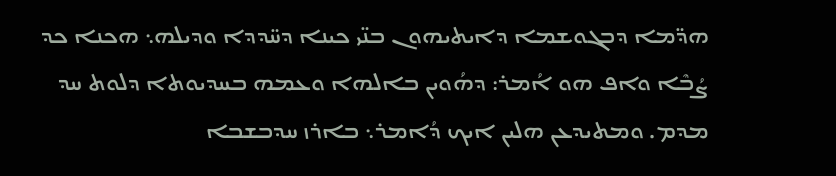ܗܕ̈ܡܐ ܕܒܓܘܫܡܐ ܕܐܝܬܝܗܘܢ ܒܢ̈ܝ ܟܝܢܐ ܕܚ̈ܕܕܐ ܘܕܝܠܗ܆ ܗܟܢܐ ܟܕ ܨܳܒܶܐ ܘܐܦ ܗܘ ܐܳܡܪ: ܕܗܳܘܝܢ ܒܐܠܗܐ ܘܥܡܗ ܒܚܕܝܘܬܐ ܕܠܘܬ ܚܕ ܡܕܡ. ܘܡܬܝܕܥܢ ܗܠܝܢ ܐܝܟ ܕܳܐܡܪ܆ ܒܐܪܙ ܚܕܒܫܒܐ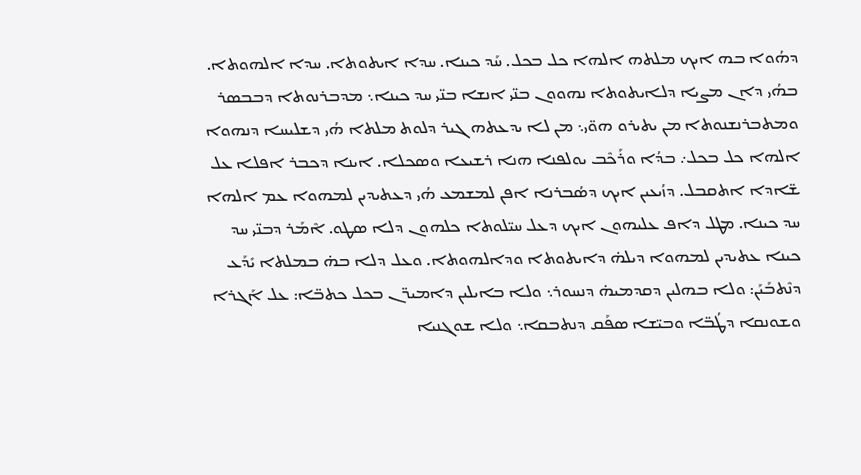ܕܗܳܘܐ ܒܗ ܐܝܟ ܡܠܬܗ ܐܠܗܐ ܟܠ ܒܟܠ. ܚܰܕ ܟܝܢܐ. ܚܕܐ ܐܝܬܘܬܐ. ܚܕܐ ܐܠܗܘܬܐ. ܒܗܳܝ ܕܐܢ ܡܨܝܐ ܕܠܐܝܬܘܬܐ ܢܗܘܘܢ ܒܢ̈ܝ ܐܢܫܐ ܒܢ̈ܝ ܚܕ ܟܝܢܐ܆ ܡܕܒܪܢܘܬܐ ܕܒܒܣܪ ܘܡܬܒܪܢܫܢܘܬܐ ܡܢ ܝܬܝܪܘ ܗܘ̈ܝ܆ ܡܢ ܠܐ ܝܕܥܬܗ ܓܝܪ ܕܠܘܬ ܡܠܬܐ ܗܳܝ ܕܫܠܝܚܐ ܕܢܗܘܐ ܐܠܗܐ ܟܠ ܒܟܠ܇ ܒܕܳܐ ܘܪܰܟܶܒ ܝܘܠܦܢܐ ܗܢܐ ܪܫܝܥܐ ܘܣܟܠܐ. ܐܝܢܐ ܕܟܒܪ ܐܦܠܐ ܥܠ ܫ̈ܐܕܐ ܐܬܩܒܠ. ܕܙܳܝܥܝܢ ܐܝܟ ܕܣܳܒܪܢܐ ܐܦܢ ܠܡܫܡܥ ܗܳܝ ܕܥܬܝܕܝܢ ܠܡܗܘܐ ܥܡ ܐܠܗܐ ܚܕ ܟܝܢܐ. ܡܛܠ ܕܐܦ ܥܠܝܗܘܢ ܐܝܟ ܕܥܠ ܚܝ̈ܠܘܬܐ ܟܠܗܘܢ ܕܠܐ ܣܛܘ. ܐܶܡܰܪ ܕܒܢ̈ܝ ܚܕ ܟܝܢܐ ܥܬܝܕܝܢ ܠܡܗܘܐ ܕܝܠܗ̇ ܕܐܝܬܘܬܐ ܘܕܐܠܗܘܬܐ. ܘܥܠ ܕܠܐ ܒܗ̇ ܒܡܠܬܐ ܝܺܕܰܥ ܕܢܶܬܒܰܝܰܢ: ܘܠܐ ܒܗܠܝܢ ܕܩܕܡܝܗ̇ ܕܢܚܘܪ܆ ܘܠܐ ܒܐܝܠܝܢ ܕܐܡܝܖ̈ܢ ܒܟܠ ܟܬܒ̈ܐ: ܥܠ ܐܰܓܪܐ ܘܫܘܢܩܐ ܕܛܳܒ̈ܐ ܘܒܝ̈ܫܐ ܣܦܰܩ ܕܢܬܒܩܐ܆ ܘܠܐ ܫܘܓܢܝܐ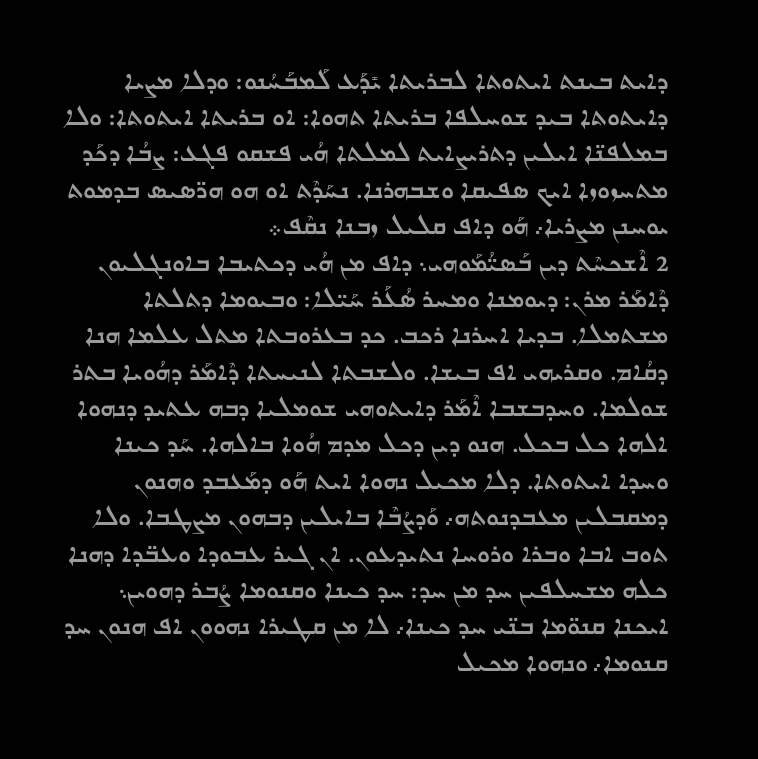ܕܐܝܬ ܒܝܢܬ ܐܝܬܘܬܐ ܠܒܪܝܬܐ ܝܺܕܰܥ ܠܰܡܒܰܚܳܢܘ: ܘܕܠܐ ܡܨܝܐ ܕܐܝܬܘܬܐ ܒܝܕ ܫܘܚܠܦܐ ܒܪܝܬܐ ܬܗܘܐ: ܐܘ ܒܪܝܬܐ ܐܝܬܘܬܐ: ܘܠܐ ܒܡܠܦܢ̈ܐ ܐܝܠܝܢ ܕܬܪܝܨܐܝܬ ܠܡܠܬܐ ܗܳܝ ܦܫܩܘ ܦܓܥ: ܨܒܳܐ ܕܟܰܕ ܡܬܚܙܘܙܐ ܐܝܟ ܣܦܝܩܐ ܘܫܒܗܪܢܐ. ܢܚܰܕܶܬ ܐܘ ܗܘ ܗܖ̈ܣܝܣ ܒܕܡܘܬ ܝܘܚܢܢ ܡܨܪܝܐ܇ ܗܰܘ ܕܐܦ ܩܠܝܠ ܙܒܢܐ ܢܩܶܦ܀
2 ܐܶܫܟܚܶܬ ܕܝܢ ܒܰܣܝ̈ܳܡܰܘܗܝ܆ ܕܐܦ ܡܢ ܗܳܝ ܕܟܬܝܒܐ ܒܐܘܢܓܠܝܘܢ ܕܶܐܡܰܪ ܡܪܢ: ܕܝܘܡܢܐ ܘܡܚܪ ܣܳܥܰܪ ܚܰܝ̈ܠܐ: ܘܒܝܘܡܐ ܕܬܠܬܐ ܡܫܬܡܠܐ. ܒܕܝܐ ܐܚܪܢܐ ܪܟܒ. ܟܕ ܒܥܪܘܒܬܐ ܡܬܠ ܥܠܡܐ ܗܢܐ ܕܩܳܐܡ. ܘܩܪܝܗܝ ܐܦ ܒܝܫܐ. ܘܠܫܒܬܐ ܠܢܝܚܬܐ ܕܶܐܡܰܪ ܕܗܳܘܝܐ ܒܬܪ ܫܘܠܡܐ. ܘܚܕܒܫܒܐ ܐܶܡܰܪ ܕܐܝܬܘܗܝ ܫܘܡܠܝܐ ܕܒܗ ܥܬܝܕ ܕܢܗܘܐ ܐܠܗܐ ܟܠ ܒܟܠ. ܗܢܘ ܕܝܢ ܕܟܠ ܡܕܡ ܗܳܘܐ ܒܐܠܗܐ. ܚܰܕ ܟܝܢܐ ܘܚܕܐ ܐܝܬܘܬܐ. ܕܠܐ ܡܟܝܠ ܢܗܘܐ ܐܝܬ ܗܰܘ ܕܡܰܥܒܕ ܘܗܢܘܢ ܕܡܩܒܠܝܢ ܡܥܒܕܢܘܬܗ܇ ܘܰܕܨܳܒܶܐ ܒܐܝܠܝܢ ܕܒܗܘܢ ܡܨܛܒܐ. ܘܠܐ ܬܘܒ ܐܒܐ ܘܒܪܐ ܘܪܘܚܐ ܢܬܝܕܥܘܢ. ܐܢ ܓܝܪ ܥܒܘܕܐ ܘܥܒ̈ܕܐ ܕܗܢܐ ܟܠܗ ܡܫܚܠܦܝܢ ܚܕ ܡܢ ܚܕ: ܚܕ ܟܝܢܐ ܘܩܢܘܡܐ ܨܳܒܪ ܕܗܘܝܢ܆ ܐܝܟܢܐ ܩܢܘ̈ܡܐ ܒܢ̈ܝ ܚܕ ܟܝܢܐ܇ ܠܐ ܡܢ ܩܛܝܪܐ ܢܗܘܘܢ ܐܦ ܗܢܘܢ ܚܕ ܩܢܘܡܐ܇ ܘܢܗܘܐ ܡܟܝܠ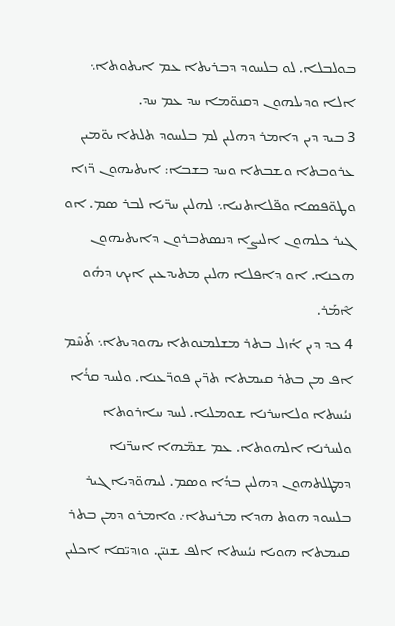ܒܘܠܒܠܐ. ܠܘ ܒܠܚܘܕ ܕܒܪܝܬܐ ܥܡ ܐܝܬܘܬܐ܆ ܐܠܐ ܘܕܝܠܗܘܢ ܕܩܢܘ̈ܡܐ ܚܕ ܥܡ ܚܕ.
3 ܒܝܕ ܕܝܢ ܕܐܡܪ ܕܗܠܝܢ ܠܡ ܒܠܚܘܕ ܬܠܬܐ ܝܘ̈ܡܝܢ ܥܪܘܒܬܐ ܘܫܒܬܐ ܘܚܕ ܒܫܒܐ: ܐܝܬܝܗܘܢ ܖ̈ܙܐ ܘܛܘ̈ܦܣܐ ܘܦ̈ܠܐܬܢܝܐ܆ ܠܗܠܝܢ ܚܖ̈ܝܐ ܠܒܪ ܣܡ. ܐܘ ܓܝܪ ܟܠܗܘܢ ܐܠܝܨܐ ܕܢܣܬܒܪܘܢ ܕܐܝܬܝܗܘܢ ܗܟܢܐ. ܐܘ ܕܐܦܠܐ ܗܠܝܢ ܡܬܝܕܥܝܢ ܐܝܟ ܕܗܽܘ ܐܶܡܰܪ.
4 ܟܕ ܕܝܢ ܐܳܙܠ ܒܬܪ ܡܫܠܡܢܘܬܐ ܝܗܘܕܝܬܐ܆ ܬܰܚܶܡ ܐܦ ܡܢ ܒܬܪ ܩܝܡܬܐ ܬܖ̈ܝܢ ܦܘܖ̈ܥܢܐ. ܘܠܚܕ ܩܪܳܐ ܢܝܳܚܬܐ ܘܠܐܚܪܢܐ ܫܘܡܠܝܐ. ܠܚܕ ܚܐܪܘܬܐ ܘܠܚܪܢܐ ܐܠܗܘܬܐ. ܥܡ ܫܡ̈ܗܐ ܐܚܖ̈ܢܐ ܕܡܛܠܬܗܘܢ ܕܗܠܝܢ ܒܕܳܐ ܘܣܡ. ܠܝܗܘ̈ܕܝܐ ܓܝܪ ܒܠܚܘܕ ܗܘܬ ܗܕܐ ܡܪܢܝܬܐ܇ ܘܐܡܪܘ ܕܡܢ ܒܬܪ ܩܝܡܬܐ ܗܘܝܐ ܢܝܳܚܬܐ ܐܠܦ ܫܢܝ̈ܢ. ܘܙܕܝ̈ܩܐ ܐܟܠܝܢ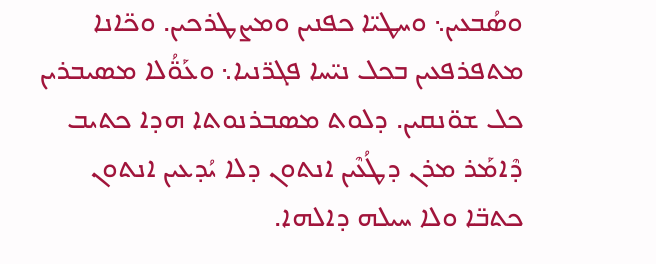ܘܣܳܒܥܝܢ܆ ܘܚܛܝ̈ܐ ܟܦܢܝܢ ܘܡܨܛܪܟܝܢ. ܘܟ̈ܐܢܐ ܡܬܦܪܦܥܝܢ ܒܟܠ ܢܝ̈ܚܐ ܦܓܖ̈ܢܝܐ܆ ܘܥܰܘ̈ܳܠܐ ܡܣܝܒܪܝܢ ܟܠ ܫܘ̈ܢܩܝܢ. ܕܠܘܬ ܡܣܒܪܢܘܬܐ ܗܕܐ ܟܬܝܒ ܕܶܐܡܰܪ ܡܪܢ ܕܛܳܥܶܝܢ ܐܢܬܘܢ ܕܠܐ ܝܳܕܥܝܢ ܐܢܬܘܢ ܟܬܒ̈ܐ ܘܠܐ ܚܝܠܗ ܕܐܠܗܐ.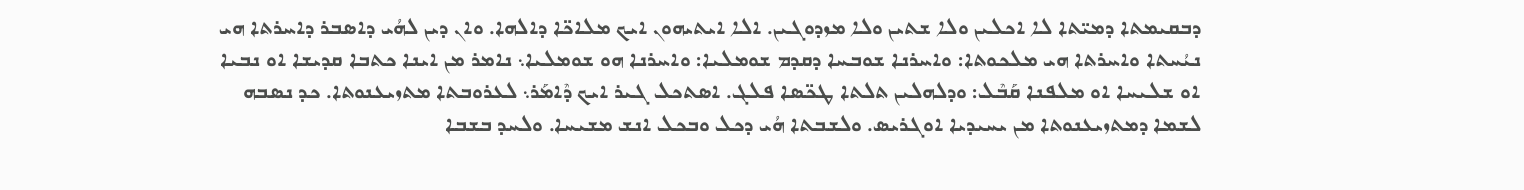ܕܒܩܝܡܬܐ ܕܡܝ̈ܬܐ ܠܐ ܐܟܠܝܢ ܘܠܐ ܫܬܝܢ ܘܠܐ ܡܙܕܘܓܝܢ. ܐܠܐ ܐܝܬܝܗܘܢ ܐܝܟ ܡܠܐܟ̈ܐ ܕܐܠܗܐ. ܘܐܢ ܕܝܢ ܠܗܳܝ ܕܐܣܒܪ ܕܐܚܪܬܐ ܗܝ ܢܝܳܚܬܐ ܘܐܚܪܬܐ ܗܝ ܡܠܟܘܬܐ: ܘܐܚܪܢܐ ܫܘܒܚܐ ܕܩܕܡ ܫܘܡܠܝܐ: ܘܐܚܪܢܐ ܗܘ ܫܘܡܠܝܐ܆ ܢܐܡܪ ܡܢ ܐܝܢܐ ܟܬܒܐ ܩܕܝܫܐ ܐܘ ܢܒܝܐ ܐܘ ܫܠܝܚܐ ܐܘ ܡܠܦܢܐ ܩܰܒܶܠ: ܘܕܠܗܠܝܢ ܬܠܬܐ ܛܟ̈ܣܐ ܦܠܓ. ܐܣܬܟܠ ܓܝܪ ܐܝܟ ܕܶܐܡܰܪ܆ ܠܥܪܘܒܬܐ ܡܬܙܝܥܢܘܬܐ. ܟܕ ܢܣܒܗ ܠܫܡܐ ܕܡܬܙܝܥܢܘܬܐ ܡܢ ܝܚܝܕܝܐ ܐܘܓܪܝܣ. ܘܠܫܒܬܐ ܗܳܝ ܕܟܠ ܘܒܟܠ ܐܢܫ ܡܫܝܚܐ. ܘܠܚܕ ܒܫܒܐ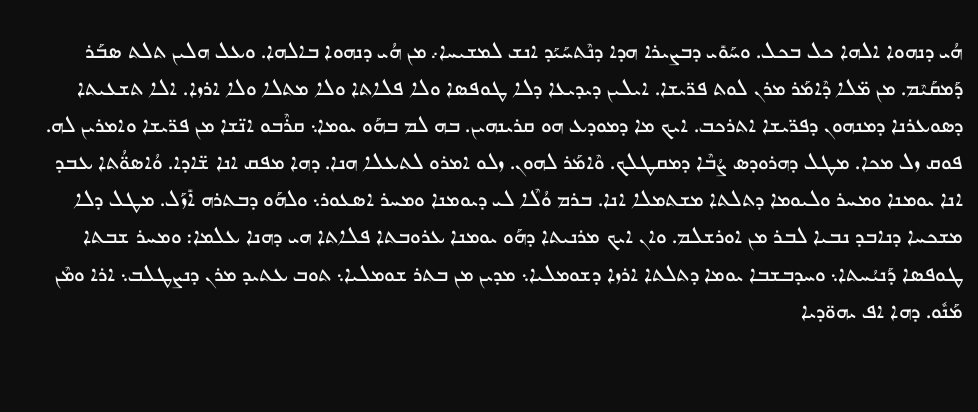ܗܳܝ ܕܢܗܘܐ ܐܠܗܐ ܟܠ ܒܟܠ. ܘܚܰܘܺܝ ܕܒܨܝܪܐ ܗܕܐ ܕܢܶܬܚܰܝܰܕ ܐܢܫ ܠܡܫܝܚܐ܇ ܡܢ ܗܳܝ ܕܢܗܘܐ ܒܐܠܗܐ. ܘܥܠ ܗܠܝܢ ܬܠܬ ܣܒܰܪ ܕܰܡܩܰܝܶܡ. ܡܢ ܡ̈ܠܐ ܕܶܐܡܰܪ ܡܪܢ ܠܘܬ ܦܖ̈ܝܫܐ. ܐܝܠܝܢ ܕܝܕܝܥܐ ܕܠܐ ܛܘܦܣܐ ܘܠܐ ܦܠܐܬܐ ܘܠܐ ܡܬܠܐ ܘܠܐ ܐܪܙܐ. ܐܠܐ ܬܫܥܝܬܐ ܕܣܘܥܪܢܐ ܕܡܢܗܘܢ ܕܦܖ̈ܝܫܐ ܐܬܪܟܒ. ܐܝܟ ܡܐ ܕܡܘܕܥ ܗܘ ܩܪܝܢܗܝܢ. ܒܗ ܠܡ ܒܗܰܘ ܝܘܡܐ܆ ܩܪܶܒܘ ܐܢ̈ܫܐ ܡܢ ܦܖ̈ܝܫܐ ܘܐܡܪܝܢ ܠܗ. ܦܘܩ ܙܠ ܡܟܐ. ܡܛܠ ܕܗܪܘܕܣ ܨܳܒܶܐ ܕܡܩܛܠܟ. ܘܶܐܡܰܪ ܠܗܘܢ. ܙܠܘ ܐܡܪܘ ܠܬܥܠܐ ܗܢܐ. ܕܗܐ ܡܦܩ ܐܢܐ ܫ̈ܐܕܐ. ܘܳܐܣܘ̈ܳܬܐ ܥܒܕ ܐܢܐ ܝܘܡܢܐ ܘܡܚܪ ܘܠܝܘܡܐ ܕܬܠܬܐ ܡܫܬܡܠܐ ܐܢܐ. ܒܪܡ ܘܳܠܶܐ ܠܝ ܕܝܘܡܢܐ ܘܡܚܪ ܐܣܥܘܪ܆ ܘܠܗܰܘ ܕܒܬܪܗ ܐܺܙܰܠ. ܡܛܠ ܕܠܐ ܡܫܟܚܐ ܕܢܐܒܕ ܢܒܝܐ ܠܒܪ ܡܢ ܐܘܪܫܠܡ. ܘܐܢ ܐܝܟ ܡܪܢܝܬܐ ܕܗܰܘ ܝܘܡܢܐ ܥܪܘܒܬܐ ܦܠܐܬܐ ܗܝ ܕܗܢܐ ܥܠܡܐ: ܘܡܚܪ ܫܒܬܐ ܛܘܦܣܐ ܕܰܢܝܳܚܬܐ܆ ܘܚܕܒܫܒܐ ܝܘܡܐ ܕܬܠܬܐ ܐܪܙܐ ܕܫܘܡܠܝܐ܆ ܡܕܝܢ ܡܢ ܒܬܪ ܫܘܡܠܝܐ܆ ܬܘܒ ܥܬܝܕ ܡܪܢ ܕܢܨܛܠܒ܆ ܐܪܐ ܘܡܶܢ ܡܰܢܽܘ. ܕܗܐ ܐܦ ܝܗܘ̈ܕܝܐ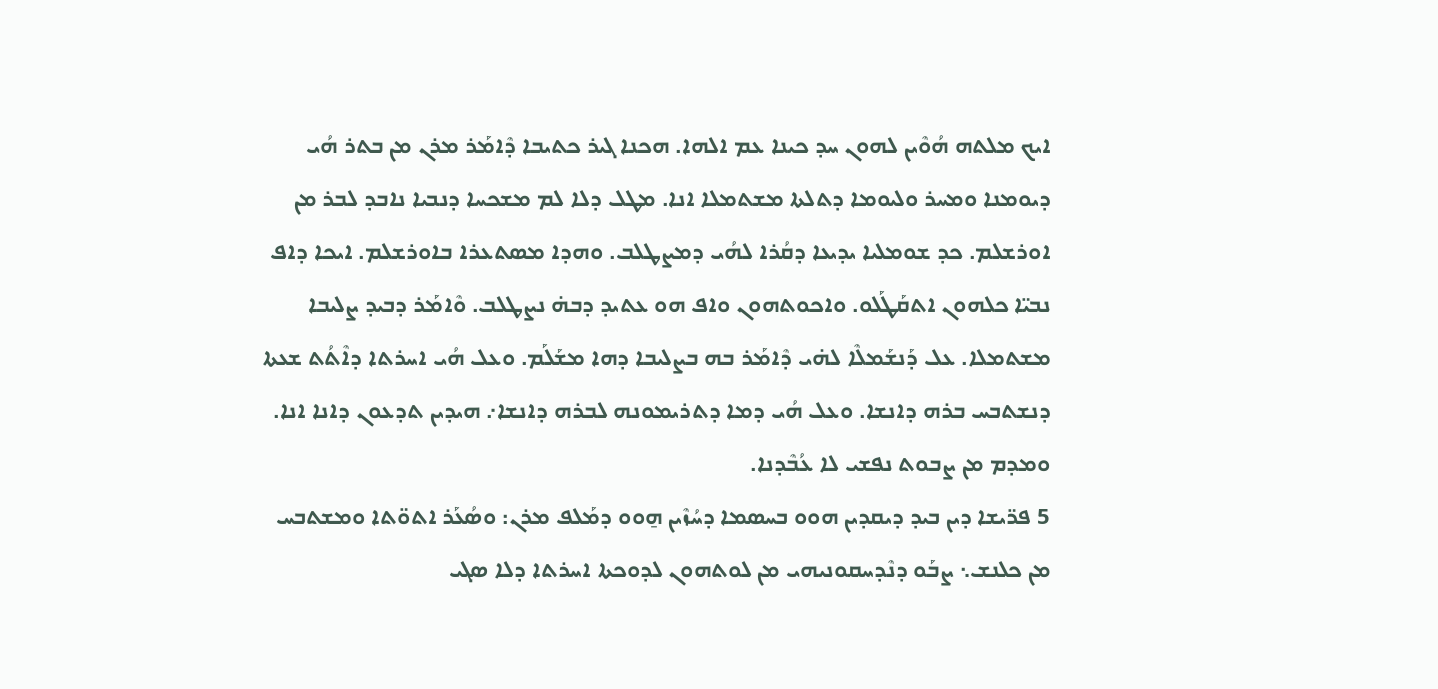ܐܝܟ ܡܠܬܗ ܗܳܘܶܝܢ ܠܗܘܢ ܚܕ ܟܝܢܐ ܥܡ ܐܠܗܐ. ܗܟܢܐ ܓܝܪ ܟܬܝܒܐ ܕܶܐܡܰܪ ܡܪܢ ܡܢ ܒܬܪ ܗܳܝ ܕܝܘܡܢܐ ܘܡܚܪ ܘܠܝܘܡܐ ܕܬܠܬܐ ܡܫܬܡܠܐ ܐܢܐ. ܡܛܠ ܕܠܐ ܠܡ ܡܫܟܚܐ ܕܢܒܝܐ ܢܐܒܕ ܠܒܪ ܡܢ ܐܘܪܫܠܡ. ܟܕ ܫܘܡܠܝܐ ܝܕܝܥܐ ܕܩܳܪܐ ܠܗܳܝ ܕܡܨܛܠܒ. ܘܗܕܐ ܡܣܬܥܪܐ ܒܐܘܪܫܠܡ. ܐܝܟܐ ܕܐܦ ܢܒܝ̈ܐ ܟܠܗܘܢ ܐܬܩܰܛܰܠܘ. ܘܐܟܘܬܗܘܢ ܘܐܦ ܗܘ ܥܬܝܕ ܕܒܗ̇ ܢܨܛܠܒ. ܘܶܐܡܰܪ ܕܒܝܕ ܨܠܝܒܐ ܡܫܬܡܠܐ. ܥܠ ܕܰܢܫܰܡܠܶܐ ܠܗ̇ܝ ܕܶܐܡܰܪ ܒܗ ܒܨܠܝܒܐ ܕܗܐ ܡܫܰܠܰܡ. ܘܥܠ ܗܳܝ ܐܚܪܬܐ ܕܐܶܬܳܬ ܫܥܬܐ ܕܢܫܬܒܚ ܒܪܗ ܕܐܢܫܐ. ܘܥܠ ܗܳܝ ܕܡܐ ܕܬܪܝܡܘܢܗ ܠܒܪܗ ܕܐܢܫܐ܇ ܗܝܕܝܢ ܬܕܥܘܢ ܕܐܢܐ ܐܢܐ. ܘܡܕܡ ܡܢ ܨܒܘܬ ܢܦܫܝ ܠܐ ܥܳܒܶܕܢܐ.
5 ܦܖ̈ܝܫܐ ܕܝܢ ܒܝܕ ܕܝܩܕܝܢ ܗܘܘ ܒܚܣܡܐ ܕܚܳܙܶܝܢ ܗ̱ܘܘ ܕܡܰܠܦ ܡܪܢ: ܘܣܳܥܰܪ ܐܬܘ̈ܬܐ ܘܡܫܬܒܚ ܡܢ ܟܠܢܫ܆ ܨܒܰܘ ܕܢܶܕܚܩܘܢܝܗܝ ܡܢ ܠܘܬܗܘܢ ܠܕܘܟܬܐ ܐܚܪܬܐ ܕܠܐ ܣܓܝ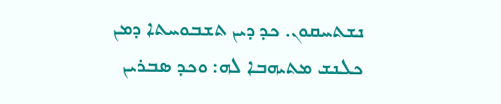ܢܫܬܚܩܘܢ. ܟܕ ܕܝܢ ܬܫܒܘܚܬܐ ܕܡܢ ܟܠܢܫ ܡܬܝܗܒܐ ܠܗ: ܘܟܕ ܣܒܪܝܢ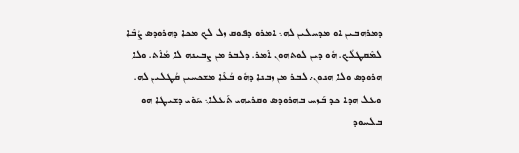ܕܡܪܗܒܝܢ ܐܘ ܡܕܚܠܝܢ ܠܗ܆ ܐܡܪܘ ܕܦܘܩ ܙܠ ܠܟ ܡܟܐ ܕܗܪܘܕܣ ܨܳܒܶܐ ܠܡܶܩܛܠܳܟ. ܗܽܘ ܕܝܢ ܠܘܬܗܘܢ ܐܶܡܪ. ܕܠܒܪ ܡܢ ܨܒܝܢܗ ܠܐ ܡܳܐܶܬ. ܘܠܐ ܗܪܘܕܣ ܘܠܐ ܗܢܘܢ܇ ܠܒܪ ܡܢ ܙܒܢܐ ܕܗܽܘ ܒܳܥܶܐ ܡܫܟܚܝܢ ܩܳܛܠܝܢ ܠܗ. ܘܥܠ ܗܕܐ ܟܕ ܒܰܙܚ ܒܗܪܘܕܣ ܘܩܪܝܗܝ ܬܰܥܠܐ܆ ܚܰܘܺܝ ܕܫܝܛܐ ܗܘ ܒܠܚܘܕ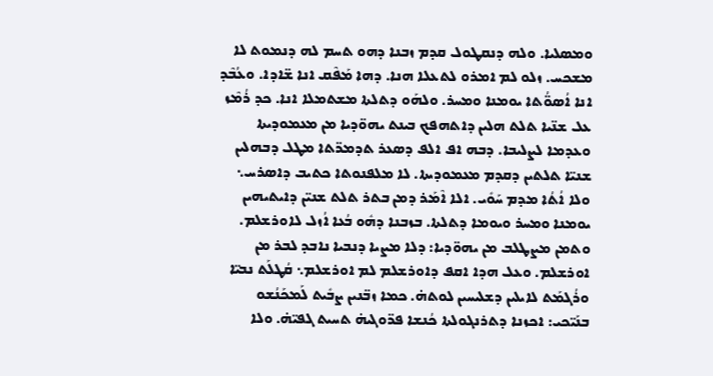ܘܡܣܠܝܐ. ܘܠܗ ܕܢܩܛܘܠ ܩܕܡ ܙܒܢܐ ܕܗܘ ܬܚܡ ܠܗ ܕܢܡܘܬ ܠܐ ܡܫܟܚ. ܙܠܘ ܠܡ ܐܡܪܘ ܠܬܥܠܐ ܗܢܐ. ܕܗܐ ܡܰܦܶܩ ܐܢܐ ܫ̈ܐܕܐ. ܘܥܳܒܶܕ ܐܢܐ ܐܳܣܘ̈ܳܬܐ ܝܘܡܢܐ ܘܡܚܪ. ܘܠܗܰܘ ܕܬܠܬܐ ܡܫܬܡܠܐ ܐܢܐ. ܟܕ ܪܳܡܶܙ ܥܠ ܫܢ̈ܝܐ ܬܠܬ ܗܠܝܢ ܕܐܬܗܦܟ ܒܝܢܬ ܝܗܘ̈ܕܝܐ ܡܢ ܡܥܡܘܕܝܬܐ ܘܥܕܡܐ ܠܨܠܝܒܐ. ܕܒܗ ܐܦ ܐܠܦ ܕܣܥܪ ܬܕܡܖ̈ܬܐ ܡܛܠ ܕܒܗܠܝܢ ܫܢܝ̈ܐ ܬܠܬܝܢ ܕܩܕܡ ܡܥܡܘܕܝܬܐ. ܠܐ ܡܠܦܢܘܬܐ ܟܬܝܒ ܕܐܣܪܚ܆ ܘܠܐ ܐܳܬܳܐ ܡܕܡ ܚܰܘܺܝ. ܐܠܐ ܐܶܡܰܪ ܕܡܢ ܒܬܪ ܬܠܬ ܫܢܝ̈ܢ ܕܐܝܬܝܗܝܢ ܝܘܡܢܐ ܘܡܚܪ ܘܝܘܡܐ ܕܬܠܬܐ. ܒܙܒܢܐ ܕܗܽܘ ܒܳܥܐ ܐܳܙܠ ܠܐܘܪܫܠܡ. ܘܬܡܢ ܡܨܛܠܒ ܡܢ ܝܗܘ̈ܕܝܐ: ܕܠܐ ܡܨܝܐ ܕܢܒܝܐ ܢܐܒܕ ܠܒܪ ܡܢ ܐܘܪܫܠܡ. ܘܥܠ ܗܕܐ ܐܩܦ ܕܐܘܪܫܠܡ ܠܡ ܐܘܪܫܠܡ܆ ܩܳܛܠܰܬ ܢܒܝ̈ܐ ܘܪܳܓܡܰܬ ܠܐܝܠܝܢ ܕܫܠܝܚܝܢ ܠܘܬܗ̇. ܟܡܐ ܙܒ̈ܢܝܢ ܨܒܺܝܬ ܠܰܡܟܰܢܳܫܘ ܒܢܰܝ̈ܟܝ: ܐܟܙܢܐ ܕܬܪܢܓܘܠܬܐ ܟܳܢܫܐ ܦܖ̈ܘܓܝܗ̇ ܬܚܝܬ ܓܦܝ̈ܗ̇. ܘܠܐ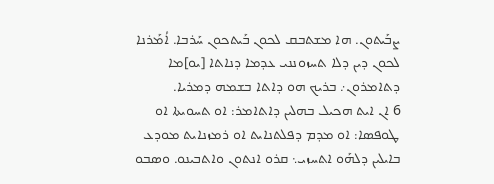ܨܒܰܝܬܘܢ. ܗܐ ܡܫܬܒܩ ܠܟܘܢ ܒܰܝܬܟܘܢ ܚܰܪܒܐ. ܐܳܡܰܪܢܐ ܠܟܘܢ ܕܝܢ ܕܠܐ ܬܚܙܘܢܢܝ ܥܕܡܐ ܕܢܐܬܐ [ܝܘ]ܡܐ ܕܬܐܡܪܘܢ܇ ܒܪܝܟ ܗܘ ܕܐܬܐ ܒܫܡܗ ܕܡܪܝܐ.
6 ܐܢ ܐܝܬ ܗܟܝܠ ܒܗܠܝܢ ܕܐܬܐܡܪ: ܐܘ ܬܚܘܝܬܐ ܐܘ ܛܘܦܣܐ: ܐܘ ܡܕܡ ܕܦܠܬܢܐܝܬ ܐܘ ܪܡܙܢܐܝܬ ܡܘܕܥ ܒܐܝܠܝܢ ܕܠܗܰܘ ܐܬܚܙܝ܆ ܩܪܘ ܐܢܬܘܢ ܘܐܬܒܝܢܘ. ܘܣܒܘ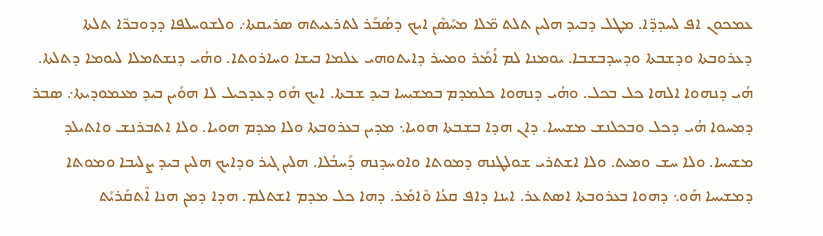ܥܡܟܘܢ ܐܦ ܠܚܕܕ̈ܐ. ܡܛܠ ܕܒܝܕ ܗܠܝܢ ܬܠܬ ܡ̈ܠܐ ܡܚܰܣܶܢ ܐܝܟ ܕܣܳܒܰܪ ܠܬܪܥܝܬܗ ܣܪܝܩܬܐ܇ ܘܠܫܘܚܠܦܐ ܕܕܘܒܖ̈ܐ ܬܠܬܐ ܕܥܪܘܒܬܐ ܘܕܫܒܬܐ ܘܕܚܕܒܫܒܐ. ܝܘܡܢܐ ܠܡ ܐܳܡܰܪ ܘܡܚܪ ܕܐܝܬܘܗܝ ܥܠܡܐ ܒܝܫܐ ܘܚܐܪܘܬܐ. ܘܗܳܝ ܕܢܫܬܡܠܐ ܠܝܘܡܐ ܕܬܠܬܐ. ܗܳܝ ܕܢܗܘܐ ܐܠܗܐ ܟܠ ܒܟܠ. ܘܗܳܝ ܕܢܗܘܐ ܟܠܡܕܡ ܒܡܫܝܚܐ ܒܝܕ ܫܒܬܐ. ܐܝܟ ܗܰܘ ܕܥܕܟܝܠ ܠܐ ܗܘܰܝܢ ܒܝܕ ܡܥܡܘܕܝܬܐ܇ ܣܒܪ ܕܡܚܘܐ ܗܳܝ ܕܟܠ ܘܒܟܠܢܫ ܡܫܝܚܐ. ܕܐܢ ܗܕܐ ܒܫܒܬܐ ܗܘܝܐ܆ ܡܕܝܢ ܒܥܪܘܒܬܐ ܘܠܐ ܡܕܡ ܗܘܝܐ. ܘܠܐ ܐܬܒܪܢܫ ܘܐܬܝܠܕ ܡܫܝܚܐ. ܘܠܐ ܚܫ ܘܡܝܬ. ܘܠܐ ܐܫܬܪܝ ܫܘܠܛܢܗ ܕܡܘܬܐ ܘܐܘܚܕܢܗ ܕܰܚܒܳܠܐ. ܗܠܝܢ ܓܝܪ ܘܕܐܝܟ ܗܠܝܢ ܒܝܕ ܨܠܝܒܐ ܘܡܘܬܐ ܕܡܫܝܚܐ ܗܰܘ܆ ܕܗܘܐ ܒܥܪܘܒܬܐ ܐܣܬܥܪ. ܐܝܢܐ ܕܐܦ ܩܥܳܐ ܘܶܐܡܰܪ. ܕܗܐ ܟܠ ܡܕܡ ܐܫܬܠܡ. ܗܕܐ ܕܡܢ ܗܢܐ ܐܶܬܩܰܪܝܰܬ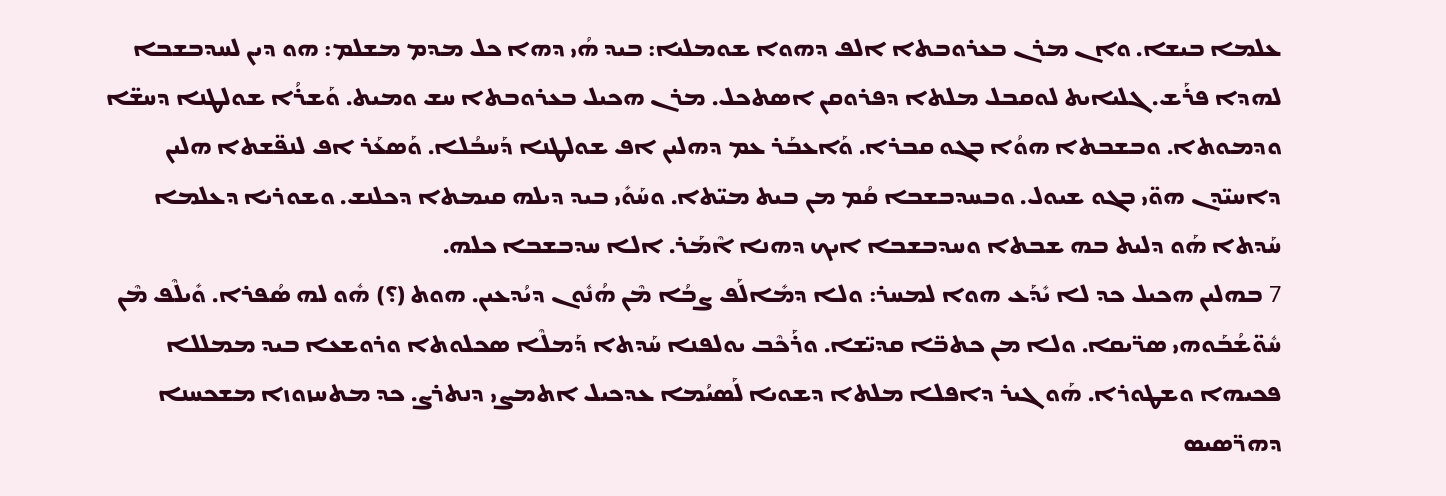ܥܠܡܐ ܒܝܫܐ. ܘܐܢ ܡܪܢ ܒܥܪܘܒܬܐ ܐܠܦ ܕܗܘܐ ܫܘܡܠܝܐ: ܒܝܕ ܗܳܝ ܕܗܐ ܟܠ ܡܕܡ ܡܫܠܡ: ܗܘ ܕܝܢ ܠܚܕܒܫܒܐ ܠܗܕܐ ܦܪܰܫ. ܓܠܝܐܝܬ ܠܘܩܒܠ ܡܠܬܐ ܕܦܪܘܩܢ ܐܣܬܟܠ. ܡܪܢ ܗܟܝܠ ܒܥܪܘܒܬܐ ܚܫ ܘܡܝܬ. ܘܰܫܪܳܐ ܫܘܠܛܢܐ ܕܚܫ̈ܐ ܘܕܡܘܬܐ. ܘܒܫܒܬܐ ܗܘܳܐ ܒܓܘ ܩܒܪܐ. ܘܰܐܥܒܰܪ ܥܡ ܕܗܠܝܢ ܐܦ ܫܘܠܛܢܐ ܕܰܚܒܳܠܐ. ܘܰܣܥܰܪ ܐܦ ܠܢܦ̈ܫܬܐ ܗܠܝܢ ܕܐܚܝ̈ܕܢ ܗܘ̈ܝ ܒܓܘ ܫܝܘܠ. ܘܒܚܕܒܫܒܐ ܩܳܡ ܡܢ ܒܝܬ ܡܝ̈ܬܐ. ܘܚܰܘܺܝ ܒܝܕ ܕܝܠܗ ܩܝܡܬܐ ܕܟܠܢܫ. ܘܫܘܪܝܐ ܕܥܠܡܐ ܚܰܕܬܐ ܗܰܘ ܕܠܝܬ ܒܗ ܫܒܬܐ ܘܚܕܒܫܒܐ ܐܝܟ ܕܗܢܐ ܐܶܡܰܪ. ܐܠܐ ܚܕܒܫܒܐ ܟܠܗ.
7 ܒܗܠܝܢ ܗܟܝܠ ܟܕ ܠܐ ܝܺܕܰܥ ܗܘܐ ܠܡܚܪ: ܘܠܐ ܕܡܺܐܠܰܦ ܨܒܳܐ ܡܶܢ ܗܳܢܽܘܢ ܕܝܳܕܥܝܢ. ܗܘܬ (؟) ܗܽܘ ܠܗ ܣܳܦܪܐ. ܘܺܝܠܶܦ ܡܶܢ ܚܽܘ̈ܫܳܒܰܘܗܝ ܣܖ̈ܝܩܐ. ܘܠܐ ܡܢ ܟܬܒ̈ܐ ܩܕܝ̈ܫܐ. ܘܪܰܟܶܒ ܝܘܠܦܢܐ ܚܰܕܬܐ ܕܰܡܠܶܐ ܣܟܠܘܬܐ ܘܪܘܫܥܐ ܒܝܕ ܡܡܠܠܐ ܦܟܝܗܐ ܘܫܛܘܪܐ. ܗܰܘ ܓܝܪ ܕܐܦܠܐ ܡܠܬܐ ܕܫܘܝܐ ܠܰܣܝܳܡܐ ܥܕܟܝܠ ܐܬܡܨܝ ܕܢܬܪܨ. ܟܕ ܡܬܚܙܘܙܐ ܡܫܟܚܢܐ ܕܗܖ̈ܣܝܣ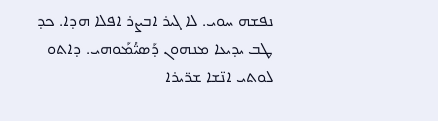ܢܦܫܗ ܚܘܝ. ܠܐ ܓܝܪ ܐܒܨܪ ܐܦܠܐ ܗܕܐ. ܟܕ ܛܒ ܝܕܝܥܐ ܡܢܗܘܢ ܕܰܣܝ̈ܳܡܰܘܗܝ. ܕܐܬܘ ܠܘܬܝ ܐܢ̈ܫܐ ܫܖ̈ܝܪܐ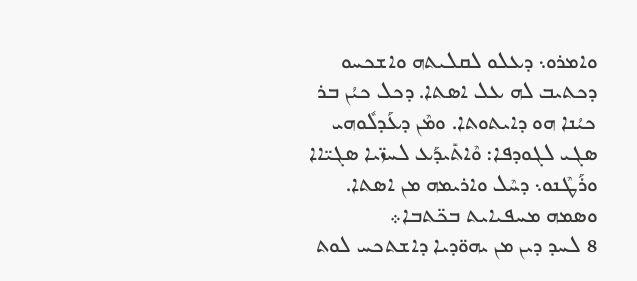ܘܐܡܪܘ܆ ܕܥܠܘ ܠܩܠܝܬܗ ܘܐܫܟܚܘ ܕܟܬܝܒ ܠܗ ܥܠ ܐܣܬܐ. ܕܟܠ ܟܝܳܢ ܒܪ ܟܝܳܢܐ ܗܘ ܕܐܝܬܘܬܐ. ܘܡܶܢ ܕܥܰܕܠܽܘܗܝ ܣܓܝ ܠܓܘܕܦܐ: ܘܶܐܬܺܝܕܰܥ ܠܚܙ̈ܝܐ ܣܓܝ̈ܐܐ ܘܪܰܛܶܢܘ܆ ܕܚܶܠ ܘܐܪܝܡܗ ܡܢ ܐܣܬܐ. ܘܣܡܗ ܡܚܦܝܐܝܬ ܒܟ̈ܬܒܐ܀
8 ܠܚܕ ܕܝܢ ܡܢ ܝܗܘ̈ܕܝܐ ܕܐܫܬܟܚ ܠܘܬ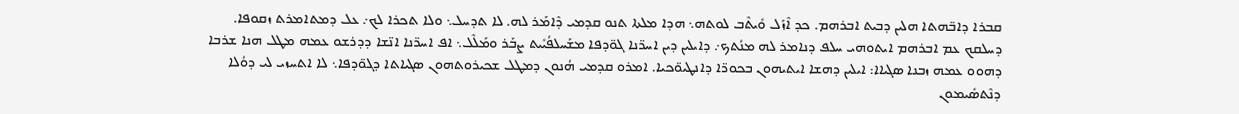ܩܒܪܐ ܕܐܒ̈ܗܬܐ ܗܠܝܢ ܕܒܝܬ ܐܒܪܗܡ. ܟܕ ܐܶܙܰܠ ܘܺܝܬܶܒ ܠܘܬܗ܆ ܗܕܐ ܡܠܬܐ ܬܢܘ ܩܕܡܝ ܕܶܐܡܰܪ ܠܗ. ܠܐ ܬܕܚܠ܆ ܘܠܐ ܬܟܪܐ ܠܟ܇ ܥܠ ܕܡܬܐܡܪܬ ܙܩܘܦܐ. ܕܚܠܩܟ ܥܡ ܐܒܪܗܡ ܐܝܬܘܗܝ ܚܠܦ ܕܢܐܡܪ ܠܗ ܡܢܳܬܟ܇ ܕܐܝܠܝܢ ܕܝܢ ܐܚܖ̈ܢܐ ܓܘ̈ܕܦܐ ܡܫܰܚܠܦܳܝܺܝܬ ܨܒܰܪ ܘܡܰܠܶܠ܆ ܐܦ ܐܚܖ̈ܢܐ ܐܢ̈ܫܐ ܕܕܪܫܘ ܥܡܗ ܡܛܠ ܗܢܐ ܫܪܒܐ ܕܗܘܘ ܥܡܗ ܙܒܢܐ ܣܓܝܐܐ: ܐܝܠܝܢ ܕܗܫܐ ܐܝܬܝܗܘܢ ܒܟܘܖ̈ܐ ܕܐܢܛܝܘ̈ܟܝܐ. ܐܡܪܘ ܩܕܡܝ ܗܳܢܘܢ ܕܡܛܠ ܫܟܝܪܘܬܗܘܢ ܣܓܝܐܬܐ ܕܓܘ̈ܕܦܐ܆ ܠܐ ܐܬܚܙܝ ܠܝ ܕܘܳܠܐ ܕܢܶܬܣܺܝܡܘܢ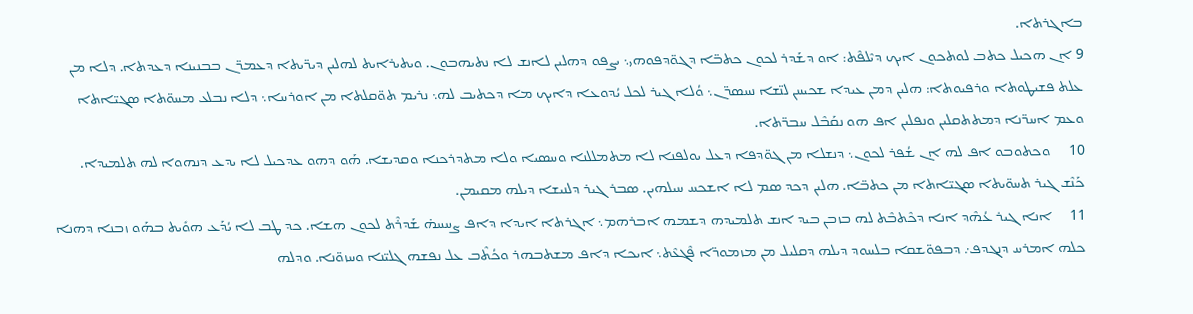ܒܐܓܪܬܐ.
9 ܐܢ ܗܟܝܠ ܟܬܒ ܠܘܬܟܘܢ ܐܝܟ ܕܝܶܠܦܶܬ: ܐܘ ܕܫܰܕܪ ܠܟܘܢ ܟܬܒ̈ܐ ܕܓܘ̈ܕܦܘܗܝ܆ ܝܨܦܘ ܕܗܠܝܢ ܠܐܢܫ ܠܐ ܢܬܝܗܒܘܢ. ܘܝܬܝܪܐܝܬ ܠܗܠܝܢ ܕܝܖ̈ܝܬܐ ܕܥܡܖ̈ܢ ܒܒܢܝܢܐ ܕܥܕܬܐ. ܕܠܐ ܡܢ ܥܠܬ ܦܫܝܛܘܬܐ ܘܪܦܝܘܬܐ: ܗܠܝܢ ܕܡܢ ܥܝܕܐ ܫܟܝܚܢ ܠܢ̈ܫܐ ܢܚܣܖ̈ܢ܆ ܘܳܠܐ ܓܝܪ ܠܟܠ ܝܳܕܘܥܐ ܕܐܝܟ ܡܐ ܕܟܬܝܒ ܠܗ܆ ܢܪܝܡ ܬܘ̈ܩܠܬܐ ܡܢ ܐܘܪܚܐ܆ ܕܠܐ ܢܒܠܥ ܡܚܘ̈ܬܐ ܣܓܝ̈ܐܬܐ ܘܥܡ ܐܚܖ̈ܢܐ ܕܡܬܬܩܠܝܢ ܘܢܦܠܝܢ ܐܦ ܗܘ ܢܩܰܒܶܠ ܚܒܖ̈ܬܐ.
10     ܘܟܬܘܒܘ ܐܦ ܠܗ ܐܢ ܫܳܦܪ ܠܟܘܢ܆ ܕܢܫܠܐ ܡܢ ܓܘ̈ܕܦܐ ܕܥܠ ܝܘܠܦܢܐ ܠܐ ܡܬܡܠܠܢܐ ܘܚܣܝܐ ܘܠܐ ܡܬܕܪܟܢܐ ܘܩܕܝܫܐ. ܗܰܘ ܕܗܘ ܥܕܟܝܠ ܠܐ ܝܕܥ ܕܢܗܘܐ ܠܗ ܬܠܡܝܕܐ. ܟܰܢܶܫ ܓܝܪ ܬܚܘ̈ܝܬܐ ܣܓܝ̈ܐܬܐ ܡܢ ܟܬܒ̈ܐ. ܗܠܝܢ ܕܟܕ ܣܡ ܠܐ ܐܫܟܚ ܚܝܠܗܝܢ. ܣܒܪ ܓܝܪ ܕܠܢܝܫܐ ܕܝܠܗ ܡܩܝܡܢ.
11     ܐܢܐ ܓܝܪ ܥܳܗܶܕ ܐܢܐ ܕܟܶܬܒܶܬ ܠܗ ܒܙܒܢ ܒܝܕ ܐܢܫ ܬܠܡܝܕܗ ܕܫܡܗ ܐܒܪܗܡ܆ ܐܓܪܬܐ ܐܝܕܐ ܕܐܦ ܨܚܚܗ̇ ܫܰܕܪܶܬ ܠܟܘܢ ܗܫܐ. ܟܕ ܛܒ ܠܐ ܝܳܕܰܥ ܗܘܺܝܬ ܒܗܰܘ ܙܒܢܐ ܕܗܢܐ ܟܠܗ ܐܡܪܚ ܕܢܓܕܦ܇ ܕܒܦܘ̈ܫܩܐ ܒܠܚܘܕ ܕܝܠܗ ܕܩܠܝܠ ܡܢ ܡܙܡܘܖ̈ܐ ܦܶܓܥܶܬ܆ ܐܝܟܐ ܕܐܦ ܡܫܬܒܗܪ ܘܟܳܬܶܒ ܥܠ ܢܦܫܗ ܓܠܝ̈ܢܐ ܘܚܙܘ̈ܢܐ. ܘܕܠܗ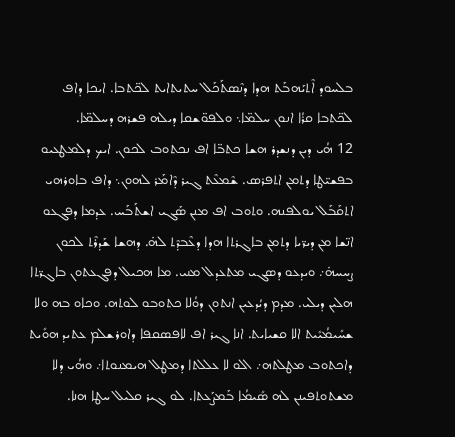ܒܠܚܘܕ ܐܶܬܝܰܗܒܰܬ ܗܕܐ ܕܢܶܣܬܰܟܰܠ ܚܬܝܬܐܝܬ ܠܟ̈ܬܒܐ. ܐܝܟܐ ܕܐܦ ܠܟ̈ܬܒܐ ܩܪܳܐ ܐܢܘܢ ܚܠܡ̈ܐ܆ ܘܠܦܘ̈ܫܩܐ ܕܝܠܗ ܦܫܪܗ ܕܚܠܡ̈ܐ.
12 ܗܳܝ ܕܝܢ ܕܢܫܕܪ ܗܫܐ ܟܬܒ̈ܐ ܐܦ ܢܟܬܘܒ ܠܟܘܢ. ܐܝܟ ܕܠܡܛܥܝܘ ܒܦܫܝ̈ܛܐ ܕܬܡܢ ܐܬܦܪܣ. ܫܶܡܥܶܬ ܓܝܪ ܕܶܐܡܰܪ ܠܗܘܢ܆ ܕܐܦ ܒܐܘܪܗܝ ܐܬܩܰܒܰܠ ܝܘܠܦܢܗ. ܘܬܘܒ ܐܦ ܡܢܢ ܣܰܓܝ ܐܫܬܰܒܰܚ. ܥܕܡܐ ܕܦܓܥܘ ܐܢ̈ܫܐ ܡܢ ܕܝܖ̈ܝܐ ܕܬܡܢ ܒܐܓܪܬܐ ܗܕܐ ܕܥܶܒܕܶܬ ܠܗ̇. ܕܗܫܐ ܫܰܕܪܶܬ ܠܟܘܢ ܨܚܚܗ̇܇ ܘܝܕܥܘ ܕܣܓܝ ܡܬܥܕܠ ܡܢܝ. ܡܐ ܗܟܝܠ ܕܦܓܥܬܘܢ ܒܐܓܖ̈ܬܐ ܗܠܝܢ ܕܝܠܝ. ܡܕܡ ܕܝܳܕܥܝܢ ܐܢܬܘܢ ܕܘܳܠܐ ܟܬܘܒܘ ܠܘܬܗ. ܘܟܐܘ ܒܗ ܘܠܐ ܫܚܺܝܡܳܝܺܝܬ ܐܠܐ ܩܫܝܐܝܬ. ܐܢܐ ܓܝܪ ܐܦ ܠܐܦܣܩܦܐ ܕܐܘܪܫܠܡ ܥܬܝܕ ܗܘܺܝܬ ܕܐܟܬܘܒ ܡܛܠܬܗ܇ ܐܠܘ ܠܐ ܥܠܠܬܐ ܕܡܛܠ ܗܝܡܢܘܬܐ܇ ܘܗܳܝ ܕܠܐ ܡܫܬܘܬܦܝܢܢ ܠܗ ܣܺܝܡܳܐ ܒܰܡܨܰܥܬܐ. ܠܘ ܓܝܪ ܩܠܝܠ ܚܛܐ ܗܢܐ.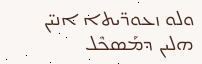ܘܠܘ ܙܥܘܖ̈ܝܬܐ ܐܢܝ̈ܢ ܗܠܝܢ ܕܡܰܣܟܶܠ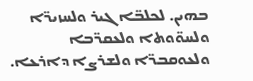ܒܗܝܢ. ܠܟܠܒ̈ܐ ܓܝܪ ܘܠܚܙܝܖ̈ܐ ܘܠܚܘ̈ܘܬܐ ܘܠܥܩܖ̈ܒܐ ܘܠܥܘܩܒܖ̈ܐ ܘܠܫܪܨܐ ܕܐܪܥܐ.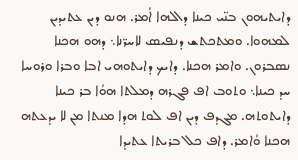ܕܐܝܬܝܗܘܢ ܒܢ̈ܝ ܟܝܢܐ ܕܐܠܗܐ ܐܳܡܪ. ܗܢܘ ܕܝܢ ܥܬܝܕܝܢ ܠܡܗܘܐ. ܘܡܬܟܬܫ ܕܢܦܝܣ ܠܐܚܖ̈ܢܐ܆ ܕܗܘ ܗܟܢܐ ܢܣܒܪܘܢ. ܘܐܡܪ ܗܟܢܐ. ܕܐܝܟ ܕܐܝܬܘܗܝ ܐܒܐ ܘܒܪܐ ܘܪܘܚܐ ܚܕ ܟܝܢܐ܆ ܘܬܘܒ ܐܦ ܦܓܪܗ ܕܡܠܬܐ ܗܘܳܐ ܒܪ ܟܝܢܐ ܕܐܝܬܘܬܗ. ܡܓܕܦ ܕܝܢ ܐܦ ܠܘܬ ܗܕܐ ܡܢܬܐ ܡܢ ܠܐ ܝܕܥܬܗ ܗܟܢܐ ܘܳܐܡܪ. ܕܐܦ ܟܠ ܒܪܝܬܐ ܥܬܝܕܐ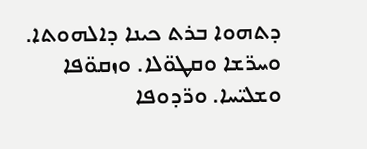ܕܬܗܘܐ ܒܪܬ ܟܝܢܐ ܕܐܠܗܘܬܐ. ܘܚܖ̈ܫܐ ܘܩܛܘ̈ܠܐ. ܘܙܩܘ̈ܦܐ ܘܫܠܝ̈ܚܐ. ܘܖ̈ܕܘܦܐ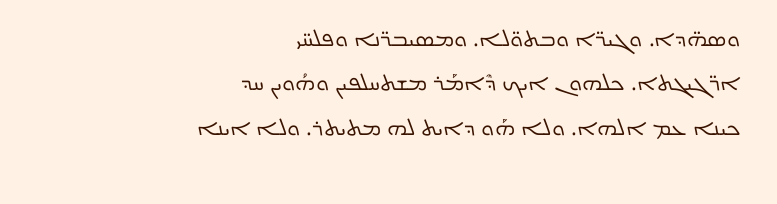ܘܣܗ̈ܕܐ. ܘܓܝܖ̈ܐ ܘܒܬܘ̈ܠܐ. ܘܡܣܝܒܖ̈ܢܐ ܘܦܠܚ̈ܝ ܐܖ̈ܓܝܓܬܐ. ܟܠܗܘܢ ܐܝܟ ܕܶܐܡܰܪ ܡܫܬܚܠܦܝܢ ܘܗܳܘܝܢ ܚܕ ܟܝܢܐ ܥܡ ܐܠܗܐ. ܘܠܐ ܗܰܘ ܕܐܝܬ ܠܗ ܡܬܝܬܪ. ܘܠܐ ܐܝܢܐ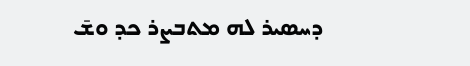ܕܚܣܝܪ ܠܗ ܡܬܒܨܪ ܟܕ ܘܫ̄